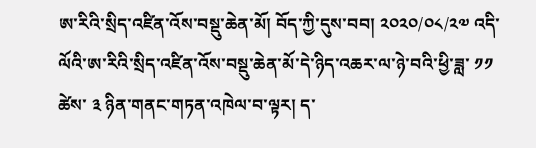ཨ་རིའི་སྲིད་འཛིན་འོས་བསྡུ་ཆེན་མོ། བོད་ཀྱི་དུས་བབ། ༢༠༢༠/༠༨/༢༧ འདི་ལོའི་ཨ་རིའི་སྲིད་འཛིན་འོས་བསྡུ་ཆེན་མོ་དེ་ཉིད་འཆར་ལ་ཉེ་བའི་ཕྱི་ཟླ་ ༡༡ ཚེས་ ༣ ཉིན་གནང་གཏན་འཁེལ་བ་ལྟར། ད་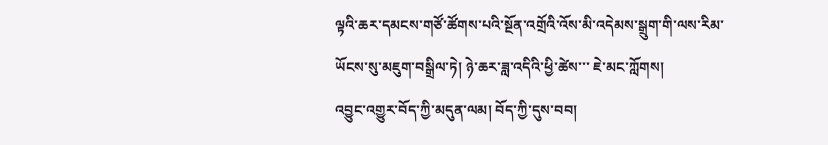ལྟའི་ཆར་དམངས་གཙོ་ཚོགས་པའི་སྔོན་འགྲོའི་འོས་མི་འདེམས་སྒྲུག་གི་ལས་རིམ་ཡོངས་སུ་མཇུག་བསྒྲིལ་ཏེ། ཉེ་ཆར་ཟླ་འདིའི་ཕྱི་ཚེས་་་ ཇེ་མང་ཀློགས།
འབྱུང་འགྱུར་བོད་ཀྱི་མདུན་ལམ། བོད་ཀྱི་དུས་བབ།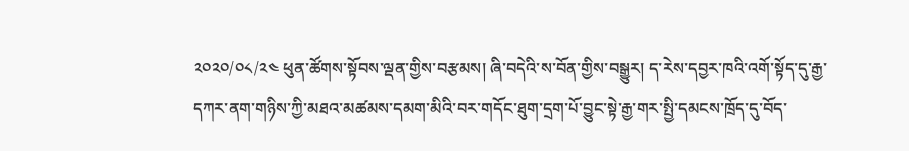༢༠༢༠/༠༨/༢༤ ཕུན་ཚོགས་སྟོབས་ལྡན་གྱིས་བརྩམས། ཞི་བདེའི་ས་བོན་གྱིས་བསྒྱུར། ད་རེས་དབྱར་ཁའི་འགོ་སྟོད་དུ་རྒྱ་དཀར་ནག་གཉིས་ཀྱི་མཐའ་མཚམས་དམག་མིའི་བར་གདོང་ཐུག་དྲག་པོ་བྱུང་སྟེ་རྒྱ་གར་སྤྱི་དམངས་ཁྲོད་དུ་བོད་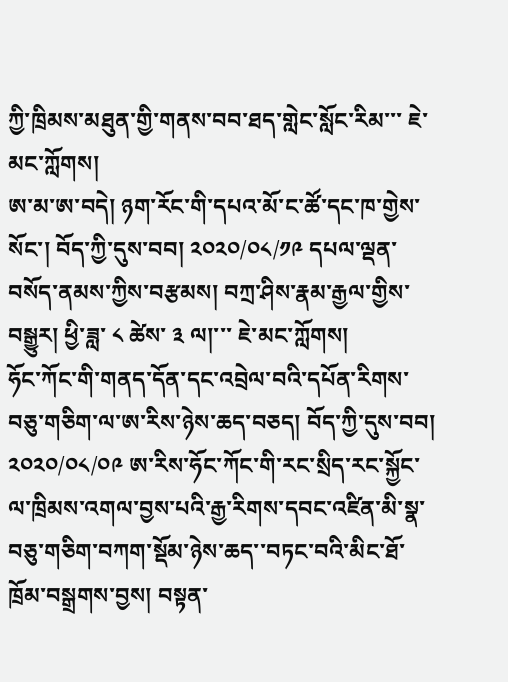ཀྱི་ཁྲིམས་མཐུན་གྱི་གནས་བབ་ཐད་གླེང་སློང་རིམ་་་ ཇེ་མང་ཀློགས།
ཨ་མ་ཨ་བདེ། ཉག་རོང་གི་དཔའ་མོ་ང་ཚོ་དང་ཁ་གྱེས་སོང་། བོད་ཀྱི་དུས་བབ། ༢༠༢༠/༠༨/༡༩ དཔལ་ལྡན་བསོད་ནམས་ཀྱིས་བརྩམས། བཀྲ་ཤིས་རྣམ་རྒྱལ་གྱིས་བསྒྱུར། ཕྱི་ཟླ་ ༨ ཚེས་ ༣ ལ།་་་ ཇེ་མང་ཀློགས།
ཧོང་ཀོང་གི་གནད་དོན་དང་འབྲེལ་བའི་དཔོན་རིགས་བཅུ་གཅིག་ལ་ཨ་རིས་ཉེས་ཆད་བཅད། བོད་ཀྱི་དུས་བབ། ༢༠༢༠/༠༨/༠༩ ཨ་རིས་ཧོང་ཀོང་གི་རང་སྲིད་རང་སྐྱོང་ལ་ཁྲིམས་འགལ་བྱས་པའི་རྒྱ་རིགས་དབང་འཛིན་མི་སྣ་བཅུ་གཅིག་བཀག་སྡོམ་ཉེས་ཆད་་བཏང་བའི་མིང་ཐོ་ཁྲོམ་བསྒྲགས་བྱས། བསྟན་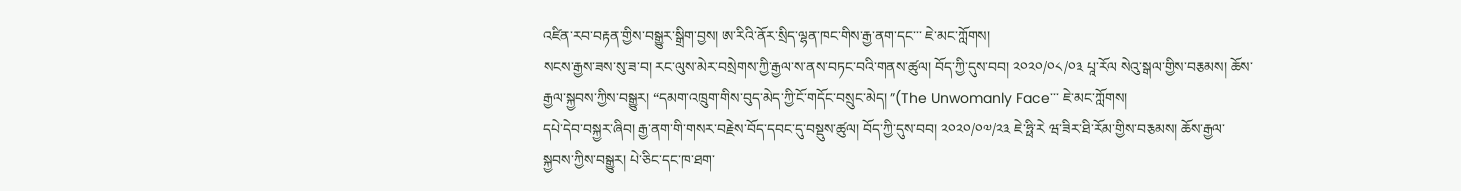འཛིན་རབ་བརྟན་གྱིས་བསྒྱུར་སྒྲིག་བྱས། ཨ་རིའི་ནོར་སྲིད་ལྷན་ཁང་གིས་རྒྱ་ནག་དང་་་ ཇེ་མང་ཀློགས།
སངས་རྒྱས་ཟས་སུ་ཟ་བ། རང་ལུས་མེར་བསྲེགས་ཀྱི་རྒྱལ་ས་ནས་བཏང་བའི་གནས་ཚུལ། བོད་ཀྱི་དུས་བབ། ༢༠༢༠/༠༨/༠༣ པཱ་རོལ སེའུ་སྒལ་གྱིས་བརྕམས། ཆོས་རྒྱལ་སྐྱབས་ཀྱིས་བསྒྱུར། “དམག་འཁྲུག་གིས་བུད་མེད་ཀྱི་ངོ་གདོང་བསྲུང་མེད། ”(The Unwomanly Face་་་ ཇེ་མང་ཀློགས།
དཔེ་དེབ་བསྐྱར་ཞིབ། རྒྱ་ནག་གི་གསར་བརྗེས་བོད་དབང་དུ་བསྡུས་ཚུལ། བོད་ཀྱི་དུས་བབ། ༢༠༢༠/༠༧/༢༣ ཇེ་ཧྥི་རེ ཝ་ཟིར་ཐི་རོམ་གྱིས་བརྕམས། ཆོས་རྒྱལ་སྐྱབས་ཀྱིས་བསྒྱུར། པེ་ཅིང་དང་ཁ་ཐག་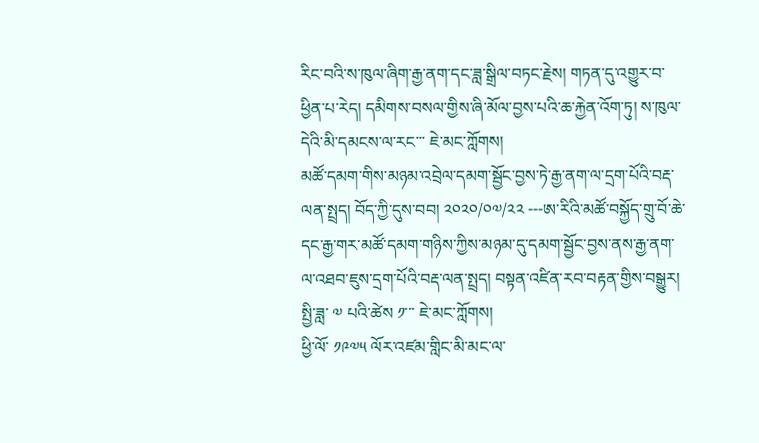རིང་བའི་ས་ཁུལ་ཞིག་རྒྱ་ནག་དང་ཟླ་སྒྲིལ་བཏང་རྗེས། གཏན་དུ་འགྱུར་བ་ཕྱིན་པ་རེད། དམིགས་བསལ་གྱིས་ཞི་མོལ་བྱས་པའི་ཆ་རྐྱེན་འོག་ཏུ། ས་ཁུལ་དེའི་མི་དམངས་ལ་རང་་་ ཇེ་མང་ཀློགས།
མཚོ་དམག་གིས་མཉམ་འབྲེལ་དམག་སྦྱོང་བྱས་ཏེ་རྒྱ་ནག་ལ་དྲག་པོའི་བརྡ་ལན་སྤྲད། བོད་ཀྱི་དུས་བབ། ༢༠༢༠/༠༧/༢༢ ---ཨ་རིའི་མཚོ་བསྐྱོད་གྲུ་བོ་ཆེ་དང་རྒྱ་གར་མཚོ་དམག་གཉིས་ཀྱིས་མཉམ་དུ་དམག་སྦྱོང་བྱས་ནས་རྒྱ་ནག་ལ་འཐབ་ཇུས་དྲག་པོའི་བརྡ་ལན་སྤྲད། བསྟན་འཛིན་རབ་བརྟན་གྱིས་བསྒྱུར། སྤྱི་ཟླ་ ༧ པའི་ཚེས ༡་་་ ཇེ་མང་ཀློགས།
ཕྱི་ལོ་ ༡༩༧༥ ལོར་འཛམ་གླིང་མི་མང་ལ་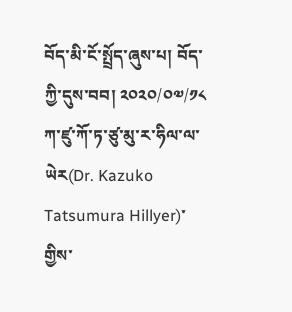བོད་མི་ངོ་སྤྲོད་ཞུས་པ། བོད་ཀྱི་དུས་བབ། ༢༠༢༠/༠༧/༡༨ ཀ་ཛུ་ཀོ་ཏ་ཙུ་མུ་ར་ཧིལ་ལ་ཡེར(Dr. Kazuko Tatsumura Hillyer)་གྱིས་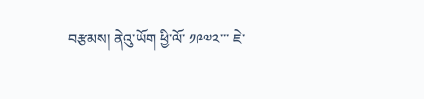བརྩམས། ནེའུ་ཡོག ཕྱི་ལོ་ ༡༩༧༢་་་ ཇེ་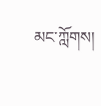མང་ཀློགས།